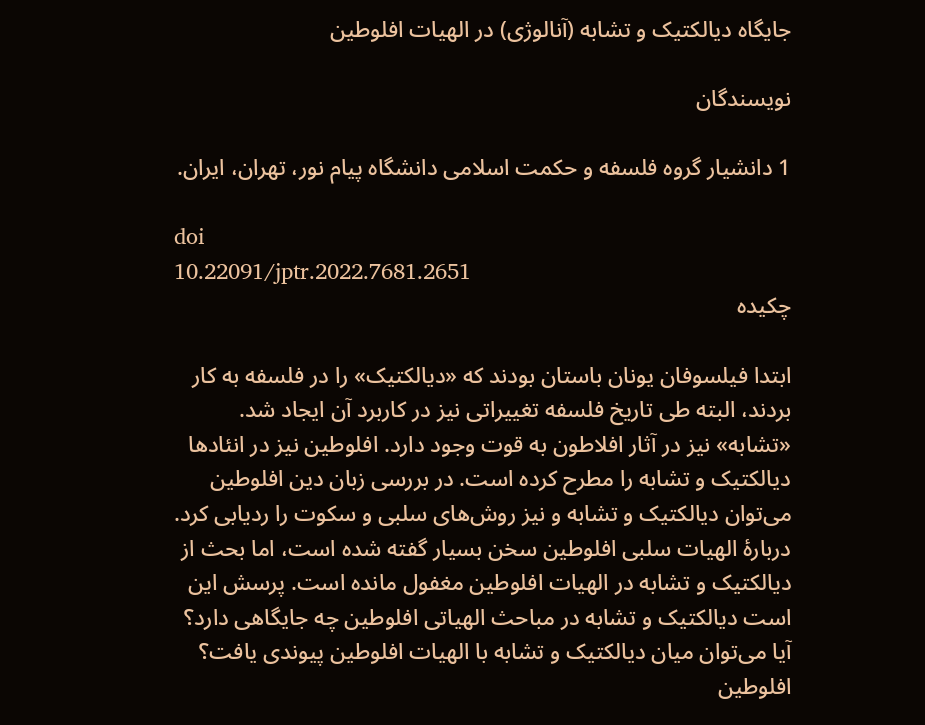جایگاه دیالکتیک و تشابه (آنالوژی) در الهیات افلوطین

نویسندگان

1 دانشیار گروه فلسفه و حکمت اسلامی دانشگاه پیام نور، تهران، ایران.

doi
10.22091/jptr.2022.7681.2651
چکیده

ابتدا فیلسوفان یونان باستان بودند که «دیالکتیک» را در فلسفه به کار بردند، البته طی تاریخ فلسفه تغییراتی نیز در کاربرد آن ایجاد شد. «تشابه» نیز در آثار افلاطون به قوت وجود دارد. افلوطین نیز در انئادها دیالکتیک و تشابه را مطرح کرده است. در بررسی زبان دین افلوطین می‌توان دیالکتیک و تشابه و نیز روش‌های سلبی و سکوت را ردیابی کرد. دربارۀ الهیات سلبی افلوطین سخن بسیار گفته شده است، اما بحث از دیالکتیک و تشابه در الهیات افلوطین مغفول مانده است. پرسش این است دیالکتیک و تشابه در مباحث الهیاتی افلوطین چه جایگاهی دارد؟ آیا می‌توان میان دیالکتیک و تشابه با الهیات افلوطین پیوندی یافت؟ افلوطین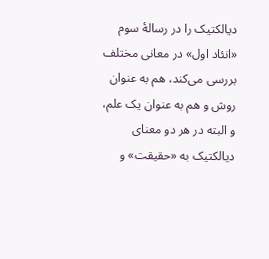دیالکتیک را در رسالۀ سوم «انئاد اول» در معانی مختلف بررسی می‌کند، هم به عنوان روش و هم به عنوان یک علم، و البته در هر دو معنای دیالکتیک به «حقیقت» و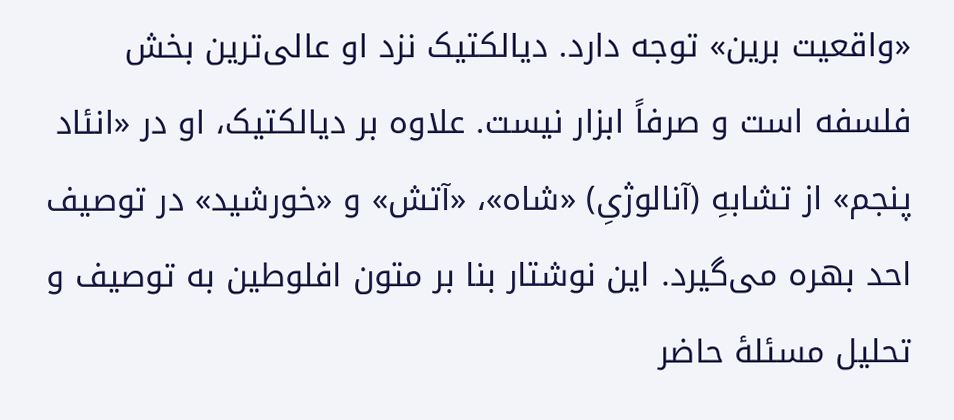«واقعیت برین» توجه دارد. دیالکتیک نزد او عالی‌ترین بخش فلسفه است و صرفاً ابزار نیست. علاوه بر دیالکتیک، او در «انئاد پنجم» از تشابهِ (آنالوژیِ) «شاه»، «آتش» و «خورشید» در توصیف احد بهره می‌گیرد. این نوشتار بنا بر متون افلوطین به توصیف و تحلیل مسئلۀ حاضر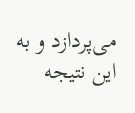می‌پردازد و به این نتیجه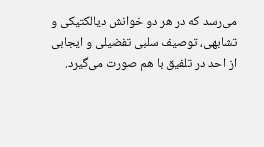می‌رسد که در هر دو خوانش دیالکتیکی و تشابهی، توصیف سلبی تفضیلی و ایجابی از احد در تلفیق با هم صورت می‌گیرد.